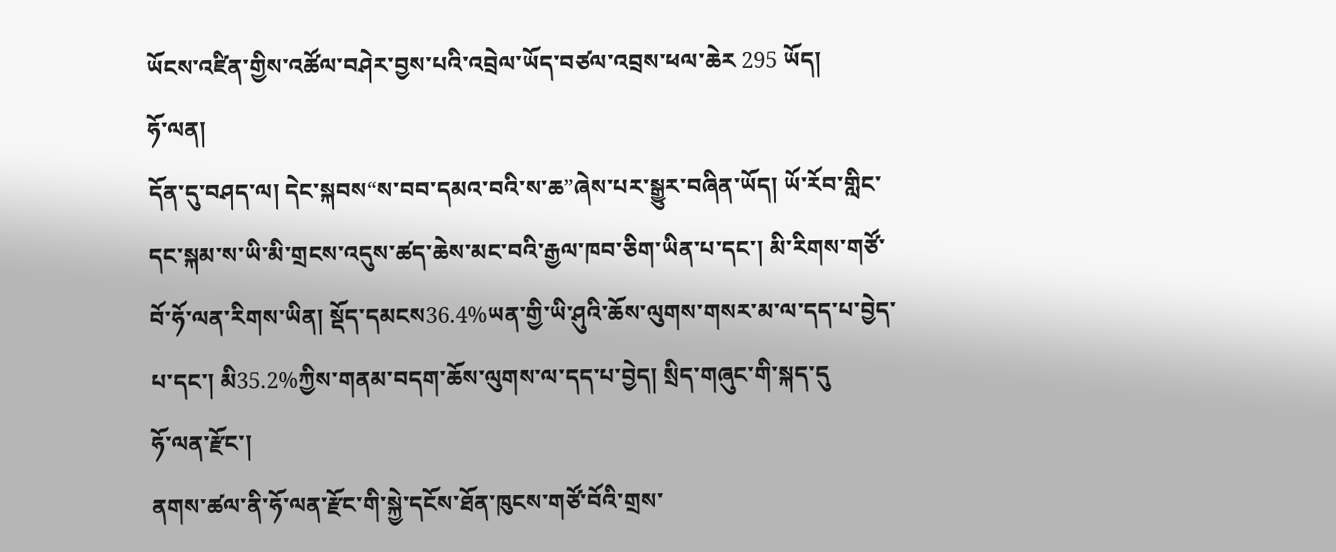ཡོངས་འཛིན་གྱིས་འཚོལ་བཤེར་བྱས་པའི་འབྲེལ་ཡོད་བཙལ་འབྲས་ཕལ་ཆེར 295 ཡོད།
ཧོ་ལན།
དོན་དུ་བཤད་ལ། དེང་སྐབས“ས་བབ་དམའ་བའི་ས་ཆ”ཞེས་པར་སྒྱུར་བཞིན་ཡོད། ཡོ་རོབ་གླིང་དང་སྐམ་ས་ཡི་མི་གྲངས་འདུས་ཚད་ཆེས་མང་བའི་རྒྱལ་ཁབ་ཅིག་ཡིན་པ་དང་། མི་རིགས་གཙོ་བོ་ཧོ་ལན་རིགས་ཡིན། སྡོད་དམངས36.4%ཡན་གྱི་ཡི་ཤུའི་ཆོས་ལུགས་གསར་མ་ལ་དད་པ་བྱེད་པ་དང་། མི35.2%ཀྱིས་གནམ་བདག་ཆོས་ལུགས་ལ་དད་པ་བྱེད། སྲིད་གཞུང་གི་སྐད་དུ
ཧོ་ལན་རྫོང་།
ནགས་ཚལ་ནི་ཧོ་ལན་རྫོང་གི་སྐྱེ་དངོས་ཐོན་ཁུངས་གཙོ་བོའི་གྲས་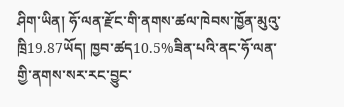ཤིག་ཡིན། ཧོ་ལན་རྫོང་གི་ནགས་ཚལ་ཁེབས་ཁྱོན་མུའུ་ཁྲི19.87ཡོད། ཁྱབ་ཚད10.5%ཟིན་པའི་ནང་ཧོ་ལན་གྱི་ནགས་སར་རང་བྱུང་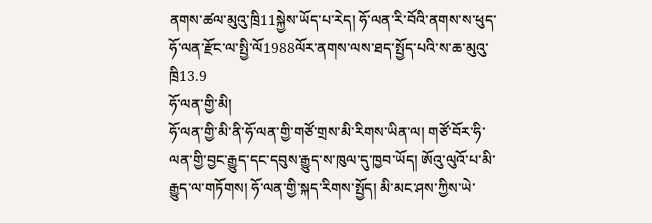ནགས་ཚལ་མུའུ་ཁྲི11སྐྱེས་ཡོད་པ་རེད། ཧོ་ལན་རི་བོའི་ནགས་ས་ཕུད་ཧོ་ལན་རྫོང་ལ་སྤྱི་ལོ1988ལོར་ནགས་ལས་ཐད་སྤྱོད་པའི་ས་ཆ་མུའུ་ཁྲི13.9
ཧོ་ལན་གྱི་མི།
ཧོ་ལན་གྱི་མི་ནི་ཧོ་ལན་གྱི་གཙོ་གྲས་མི་རིགས་ཡིན་ལ། གཙོ་བོར་ཧི་ལན་གྱི་བྱང་རྒྱུད་དང་དབུས་རྒྱུད་ས་ཁུལ་དུ་ཁྱབ་ཡོད། ཨོའུ་ལུའོ་པ་མི་རྒྱུད་ལ་གཏོགས། ཧོ་ལན་གྱི་སྐད་རིགས་སྤྱོད། མི་མང་ཤས་ཀྱིས་ཡེ་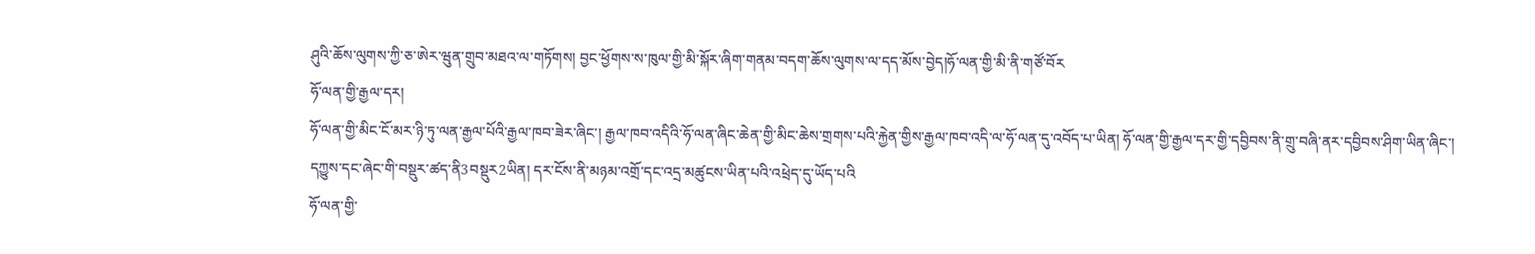ཤུའི་ཆོས་ལུགས་ཀྱི་ཅ་ཨེར་ཝུན་གྲུབ་མཐའ་ལ་གཏོགས། བྱང་ཕྱོགས་ས་ཁུལ་གྱི་མི་སྐོར་ཞིག་གནམ་བདག་ཆོས་ལུགས་ལ་དད་མོས་བྱེད།ཧོ་ལན་གྱི་མི་ནི་གཙོ་བོར
ཧོ་ལན་གྱི་རྒྱལ་དར།
ཧོ་ལན་གྱི་མིང་ངོ་མར་ཉི་ཏུ་ལན་རྒྱལ་པོའི་རྒྱལ་ཁབ་ཟེར་ཞིང་། རྒྱལ་ཁབ་འདིའི་ཧོ་ལན་ཞིང་ཆེན་གྱི་མིང་ཆེས་གྲགས་པའི་རྐྱེན་གྱིས་རྒྱལ་ཁབ་འདི་ལ་ཧོ་ལན་དུ་འབོད་པ་ཡིན། ཧོ་ལན་གྱི་རྒྱལ་དར་གྱི་དབྱིབས་ནི་གྲུ་བཞི་ནར་དབྱིབས་ཤིག་ཡིན་ཞིང་། དཀྱུས་དང་ཞེང་གི་བསྡུར་ཚད་ནི3བསྡུར2ཡིན། དར་ངོས་ནི་མཉམ་འགྲོ་དང་འདྲ་མཚུངས་ཡིན་པའི་འཕྲེད་དུ་ཡོད་པའི
ཧོ་ལན་གྱི་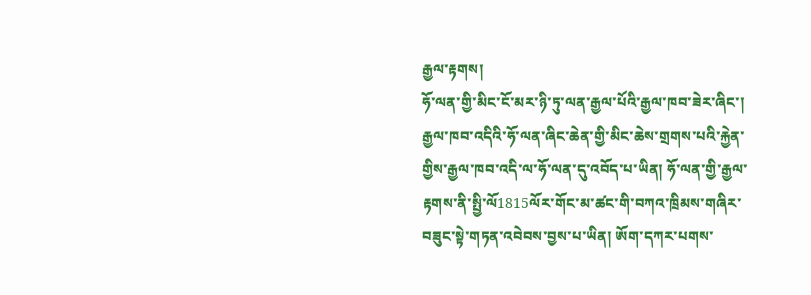རྒྱལ་རྟགས།
ཧོ་ལན་གྱི་མིང་ངོ་མར་ཉི་ཏུ་ལན་རྒྱལ་པོའི་རྒྱལ་ཁབ་ཟེར་ཞིང་། རྒྱལ་ཁབ་འདིའི་ཧོ་ལན་ཞིང་ཆེན་གྱི་མིང་ཆེས་གྲགས་པའི་རྐྱེན་གྱིས་རྒྱལ་ཁབ་འདི་ལ་ཧོ་ལན་དུ་འབོད་པ་ཡིན། ཧོ་ལན་གྱི་རྒྱལ་རྟགས་ནི་སྤྱི་ལོ1815ལོར་གོང་མ་ཚང་གི་བཀའ་ཁྲིམས་གཞིར་བཟུང་སྟེ་གཏན་འབེབས་བྱས་པ་ཡིན། ཨོག་དཀར་པགས་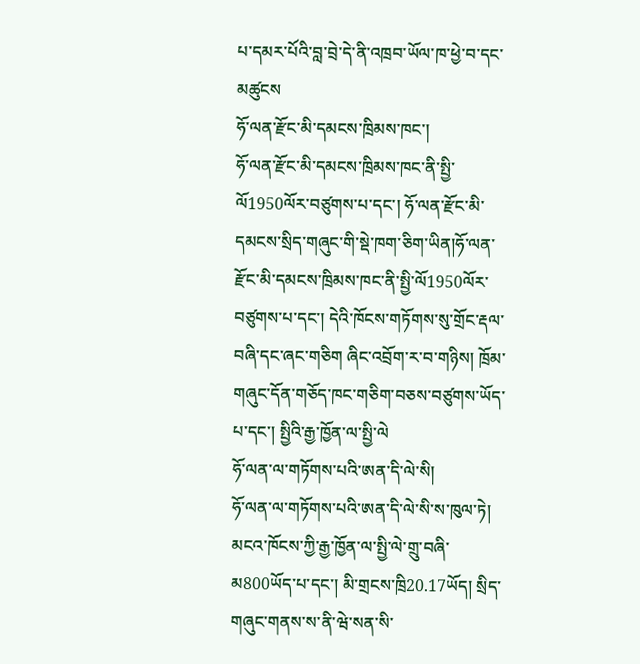པ་དམར་པོའི་བླ་བྲེ་དེ་ནི་འཁྲབ་ཡོལ་ཁ་ཕྱེ་བ་དང་མཚུངས
ཧོ་ལན་རྫོང་མི་དམངས་ཁྲིམས་ཁང་།
ཧོ་ལན་རྫོང་མི་དམངས་ཁྲིམས་ཁང་ནི་སྤྱི་ལོ1950ལོར་བཙུགས་པ་དང་། ཧོ་ལན་རྫོང་མི་དམངས་སྲིད་གཞུང་གི་སྡེ་ཁག་ཅིག་ཡིན།ཧོ་ལན་རྫོང་མི་དམངས་ཁྲིམས་ཁང་ནི་སྤྱི་ལོ1950ལོར་བཙུགས་པ་དང་། དེའི་ཁོངས་གཏོགས་སུ་གྲོང་རྡལ་བཞི་དང་ཞང་གཅིག ཞིང་འབྲོག་ར་བ་གཉིས། ཁྲོམ་གཞུང་དོན་གཅོད་ཁང་གཅིག་བཅས་བཙུགས་ཡོད་པ་དང་། སྤྱིའི་རྒྱ་ཁྱོན་ལ་སྤྱི་ལེ
ཧོ་ལན་ལ་གཏོགས་པའི་ཨན་དི་ལེ་སི།
ཧོ་ལན་ལ་གཏོགས་པའི་ཨན་དི་ལེ་སི་ས་ཁུལ་ཏེ། མངའ་ཁོངས་ཀྱི་རྒྱ་ཁྱོན་ལ་སྤྱི་ལེ་གྲུ་བཞི་མ800ཡོད་པ་དང་། མི་གྲངས་ཁྲི20.17ཡོད། སྲིད་གཞུང་གནས་ས་ནི་ཝེ་སན་སི་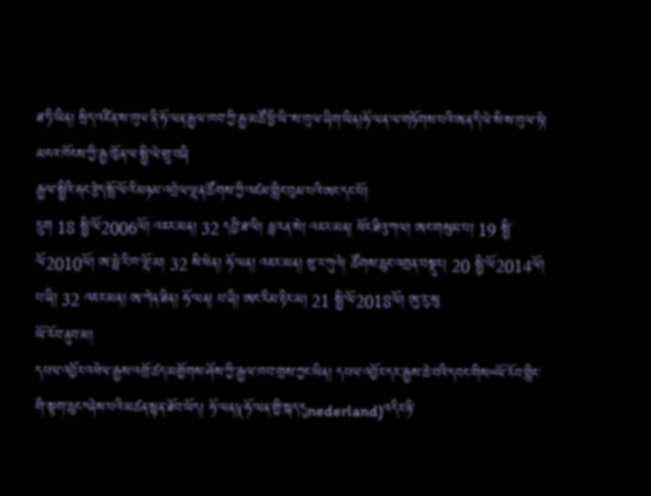ཐ་ཏི་ཡིན། སྲིད་འཛིན་ས་ཁུལ་ནི་ཧོ་ལན་རྒྱལ་ཁབ་ཀྱི་རྒྱ་མཚོ་ཕྱི་ཡི་་ས་ཁུལ་ཞིག་ཡིན།ཧོ་ལན་ལ་གཏོགས་པའི་ཨན་དི་ལེ་སི་ས་ཁུལ་ཏེ། མངའ་ཁོངས་ཀྱི་རྒྱ་ཁྱོན་ལ་སྤྱི་ལེ་གྲུ་བཞི
རྒྱལ་སྤྱིའི་རྐང་རྩེད་སྤོ་ལོའི་མཉམ་འབྲེལ་ལྷན་ཚོགས་ཀྱི་འཛམ་གླིང་བུམ་པའི་ཨང་དང་པོ།
དྲུག 18 སྤྱི་ལོ2006ལོ། འཇར་མན། 32 དབྱི་ཐ་ལི། ཧྥ་རན་སེ། འཇར་མན། ཕོར་ཐིའུ་ཀལ། ཨང་གསུམ་པ། 19 སྤྱི་ལོ2010ལོ། ཨ་ཧྥེ་རི་ཁ་ལྷོ་མ། 32 སི་ཕེན། ཧོ་ལན། འཇར་མན། ཝུ་ར་ཀུའེ། ཚོགས་ཆུང་འགྲན་བསྡུར། 20 སྤྱི་ལོ2014ལོ། པ་ཞི། 32 འཇར་མན། ཨ་ཀེན་ཐིན། ཧོ་ལན། པ་ཞི། ཨང་རིམ་རྟིང་མ། 21 སྤྱི་ལོ2018ལོ། ཨུ་རུ་སུ
ཡོ་རོབ་ནུབ་མ།
དཔལ་འབྱོར་འཕེལ་རྒྱས་འགྲོ་ཚད་མགྱོགས་ཤོས་ཀྱི་རྒྱལ་ཁབ་གྲས་ཀྱང་ཡིན། དཔལ་འབྱོར་དར་རྒྱས་ཆེ་བའི་དབང་གིས“ཡོ་རོབ་གླིང་གི་སྟག་ཆུང”ཞེས་པའི་མཚན་སྙན་ཐོབ་ཡོད། ཧོ་ལན།(ཧོ་ལན་གྱི་སྐད་དུnederland)འདིར་ཉི་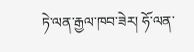ཏེ་ལན་རྒྱལ་ཁབ་ཟེར། ཧོ་ལན་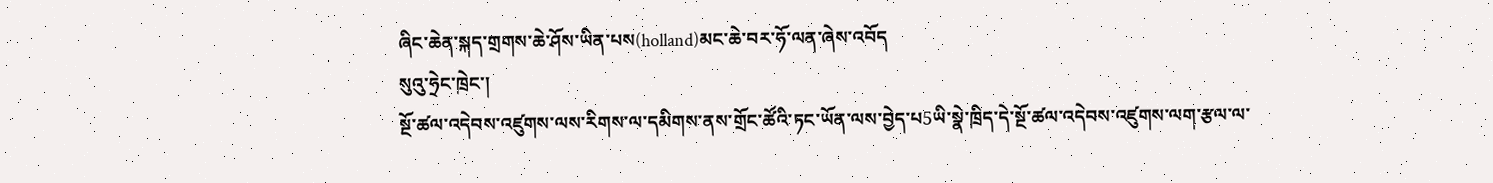ཞིང་ཆེན་སྐད་གྲགས་ཆེ་ཤོས་ཡིན་པས(holland)མང་ཆེ་བར་ཧོ་ལན་ཞེས་འབོད
སུའུ་ཧྲེང་ཁྲེང་།
སྔོ་ཚལ་འདེབས་འཛུགས་ལས་རིགས་ལ་དམིགས་ནས་གྲོང་ཚོའི་ཏང་ཡོན་ལས་བྱེད་པ5ཡི་སྣེ་ཁྲིད་དེ་སྔོ་ཚལ་འདེབས་འཛུགས་ལག་རྩལ་ལ་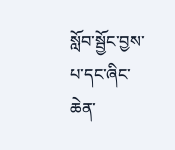སློབ་སྦྱོང་བྱས་པ་དང་ཞིང་ཆེན་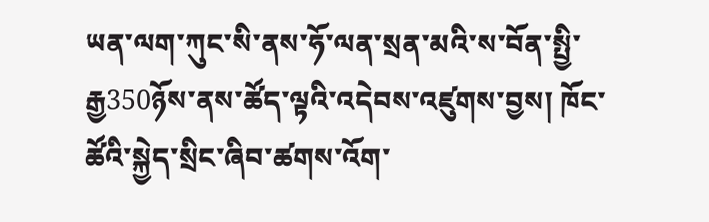ཡན་ལག་ཀུང་སི་ནས་ཧོ་ལན་སྲན་མའི་ས་བོན་སྤྱི་རྒྱ350ཉོས་ནས་ཚོད་ལྟའི་འདེབས་འཛུགས་བྱས། ཁོང་ཚོའི་སྐྱེད་སྲིང་ཞིབ་ཚགས་འོག་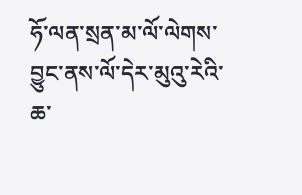ཧོ་ལན་སྲན་མ་ལོ་ལེགས་བྱུང་ནས་ལོ་དེར་མུའུ་རེའི་ཆ་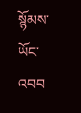སྙོམས་ཡོང་འབབ